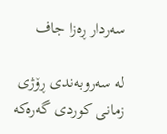سەردار ڕەزا جاف

لە سەروبەندی ڕۆژی زمانی کوردی گەرەکە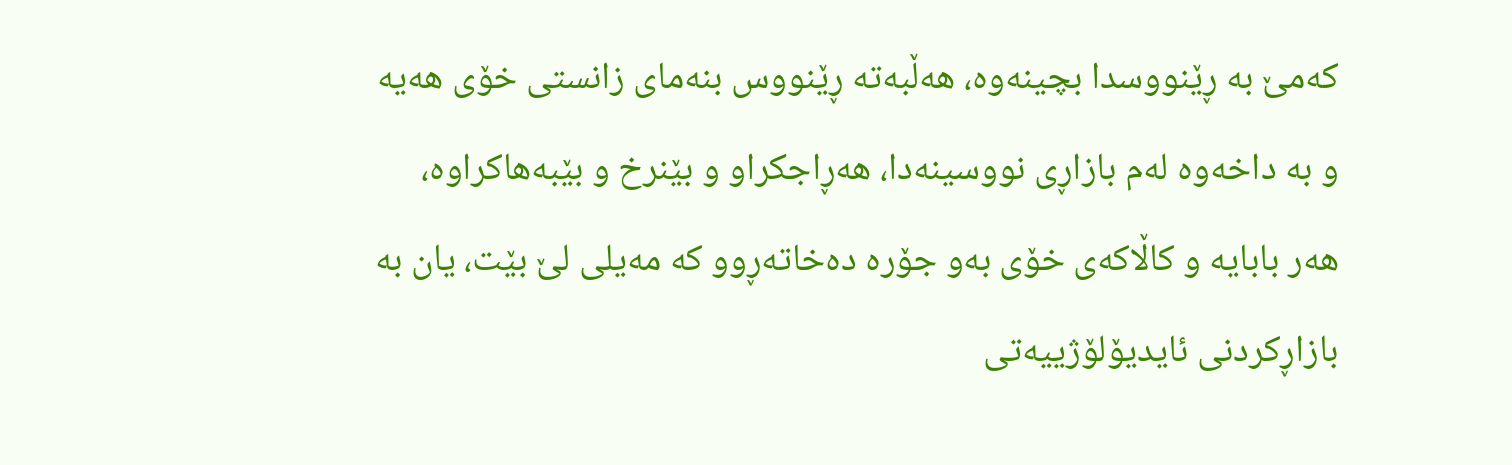کەمێ بە ڕێنووسدا بچینەوە، ھەڵبەتە ڕێنووس بنەمای زانستی خۆی ھەیە و بە داخەوە لەم بازاڕی نووسینەدا، هەڕاجکراو و بێنرخ و بێبەهاکراوە، ھەر بابایە و کاڵاکەی خۆی بەو جۆرە دەخاتەڕوو کە مەیلی لێ بێت، یان بە بازاڕکردنی ئایدیۆلۆژییەتی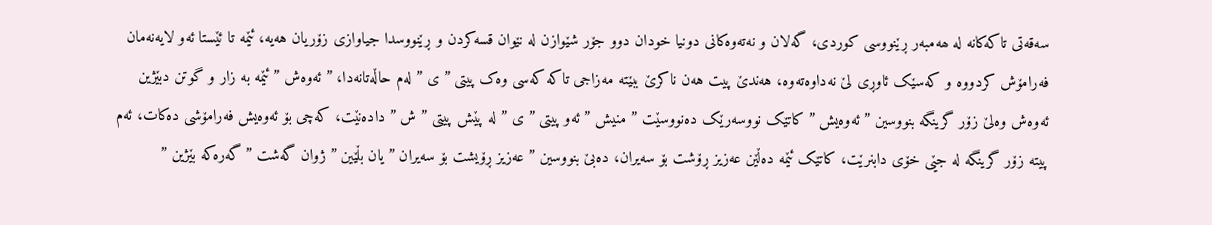سەقەتی تاکەکانە لە ھەمبەر ڕێنووسی کوردی، گەلان و نەتەوەکانی دونیا خودان دوو جۆر شێوازن لە نێوان قسەکردن و ڕێنووسدا جیاوازی زۆریان هەیە، ئێمە تا ئێستا ئەو لایەنەمان فەرامۆش کردووە و کەسێک ئاوڕی لێ نەداوەتەوە، هەندێ پیت هەن ناکرێ ببێتە مەزاجی تاکە کەسی وەک پیتی ” ی ” لەم حاڵەتانەدا، ” ئەوەش ” ئێمە بە زار و گوتن دبێژین ئەوەش وەلێ زۆر گرینگە بنووسین ” ئەوەیش ” کاتێک نووسەرێک دەنووسێت ” منیش ” ئەو پیتی ” ی ” لە پێش پیتی ” ش ” دادەنێت، کەچی بۆ ئەوەیش فەرامۆشی دەکات، ئەم پیتە زۆر گرینگە لە جێی خۆی دابنرێت، کاتێک ئێمە دەڵێن عەزیز ڕۆشت بۆ سەیران، دەبێ بنووسین ” عەزیز ڕۆیشت بۆ سەیران ” یان بڵێین ” ژوان گەشت ” گەرەکە بێژین ”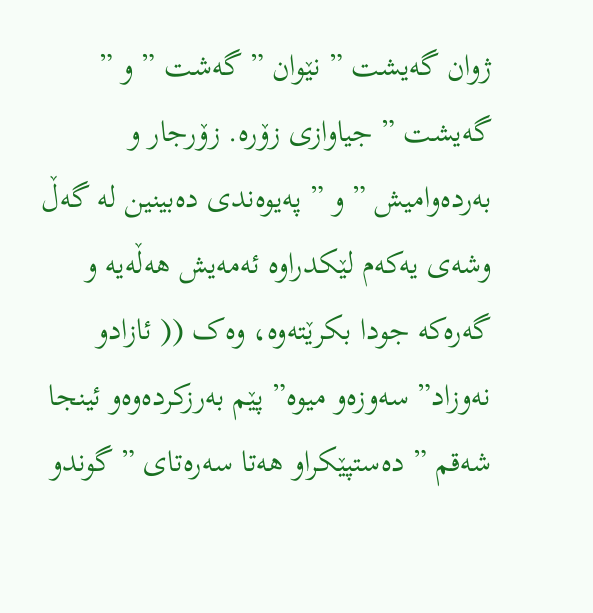ژوان گەیشت ” نێوان ” گەشت ” و ” گەیشت ” جیاوازی زۆرە. زۆرجار و بەردەوامیش ” و ” پەیوەندی دەبینین لە گەڵ وشەی یەکەم لێکدراوە ئەمەیش هەڵەیە و گەرەکە جودا بکرێتەوە، وەک (( ئازادو نەوزاد” سەوزەو میوە” پێم بەرزکردەوەو ئینجا شەقم ” دەستپێکراو هەتا سەرەتای ” گوندو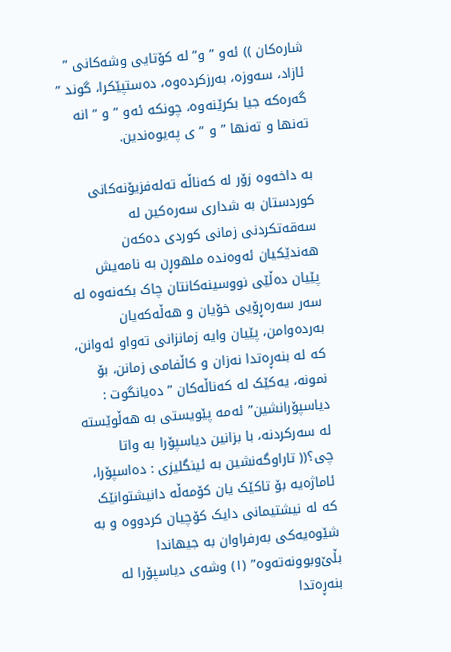شارەکان )) ئەو ” و” لە کۆتایی وشەکانی ” ئازاد، سەوزە، بەرزکردەوە، دەستپێکرا، گوند ” گەرەکە جیا بکرێنەوە، چونکە ئەو ” و ” انە تەنها و تەنها ” و ” ی پەیوەندین.

بە داخەوە زۆر لە کەناڵە تەلەفزیۆنەکانی کوردستان بە شداری سەرەکین لە سەقەتکردنی زمانی کوردی دەکەن هەندێکیان ئەوەندە ملهوڕن بە نامەیش پێیان دەڵێی نووسینەکانتان چاک بکەنەوە لە سەر سەرەڕۆیی خۆیان و هەڵەکەیان بەردەوامن، پێیان وایە زمانزانی تەواو ئەوانن، کە لە بنەڕەتدا نەزان و کاڵفامی زمانن، بۆ نمونە، یەکێک لە کەناڵەکان ” دەیانگوت : دیاسپۆرانشین” ئەمە پێویستی بە هەڵوێستە لە سەرکردنە، با بزانین دیاسپۆرا بە واتا چی؟(( تاراوگەنشین بە ئینگلیزی : دەاسپۆرا، ئاماژەیە بۆ تاکێک یان کۆمەڵە دانیشتوانێک کە لە نیشتیمانی دایک کۆچیان کردووە و بە شێوەیەکی بەرفراوان بە جیهاندا بڵێ‌وبوونەتەوە” (١) وشەی دیاسپۆرا لە بنەڕەتدا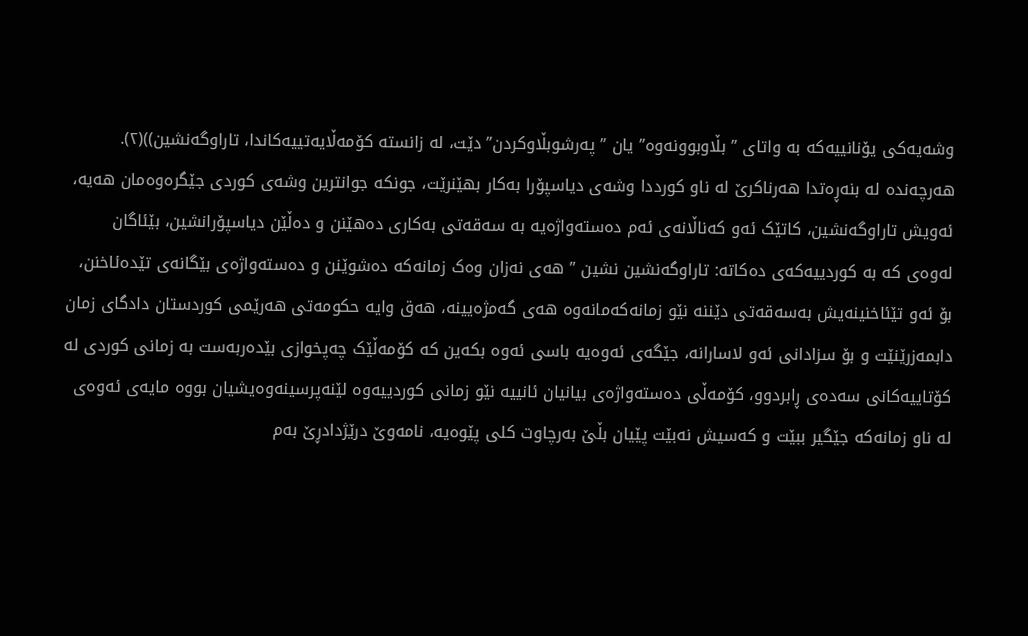وشەیەکی یۆنانییەکە بە واتای ” بڵاوبوونەوە” یان ” پەرشوبڵاوکردن” دێت، لە زانستە کۆمەڵایەتییەکاندا، تاراوگەنشین))(٢). هەرچەندە لە بنەڕەتدا هەرناکرێ لە ناو کورددا وشەی دیاسپۆرا بەکار بهێنرێت، جونکە جوانترین وشەی کوردی جێگرەوەمان هەیە، ئەویش تاراوگەنشین، کاتێک ئەو کەناڵانەی ئەم دەستەواژەیە بە سەقەتی بەکاری دەهێنن و دەڵێن دیاسپۆرانشین، بێئاگان لەوەی کە بە کوردییەکەی دەکاتە: تاراوگەنشین نشین ” هەی نەزان وەک زمانەکە دەشوێنن و دەستەواژەی بێگانەی تێدەئاخنن، بۆ ئەو تێئاخنینەیش بەسەقەتی دێننە نێو زمانەکەمانەوە هەی گەمژەیینە، هەق وایە حکومەتی هەرێمی کوردستان دادگای زمان دابمەزرێنێت و بۆ سزادانی ئەو لاسارانە، جێگەی ئەوەیە باسی ئەوە بکەین کە کۆمەڵێک چەپخوازی بێدەربەست بە زمانی کوردی لە کۆتاییەکانی سەدەی ڕابردوو، کۆمەڵی دەستەواژەی بیانیان ئانییە نێو زمانی کوردییەوە لێنەپرسینەوەیشیان بووە مایەی ئەوەی لە ناو زمانەکە جێگیر ببێت و کەسیش نەبێت پێیان بڵێ بەرچاوت کلی پێوەیە، نامەوێ درێژدادڕێ بەم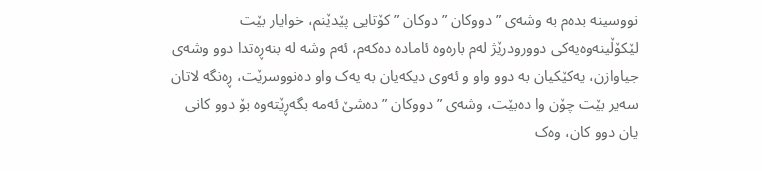نووسینە بدەم بە وشەی ” دووکان ” دوکان ” کۆتایی پێدێنم، خوایار بێت لێکۆڵینەوەیەکی دوورودرێژ لەم بارەوە ئامادە دەکەم، ئەم وشە لە بنەڕەتدا دوو وشەی جیاوازن، یەکێکیان بە دوو واو و ئەوی دیکەیان بە یەک واو دەنووسرێت، ڕەنگە لاتان سەیر بێت چۆن وا دەبێت، وشەی ” دووکان ” دەشێ ئەمە بگەڕێتەوە بۆ دوو کانی یان دوو کان، وەک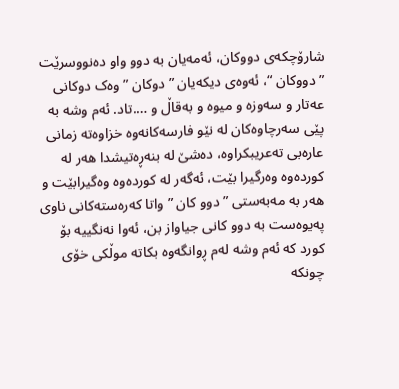شارۆچکەی دووکان، ئەمەیان بە دوو واو دەنووسرێت ” دووکان “، ئەوەی دیکەیان ” دوکان ” وەک دوکانی عەتار و سەوزە و میوە و بەقاڵ و ….تاد. ئەم وشە بە پێی سەرچاوەکان لە نێو فارسەکانەوە خزاوەتە زمانی عارەبی تەعریبکراوە، دەشێ لە بنەڕەتیشدا هەر لە کوردەوە وەرگیرا بێت، ئەگەر لە کوردەوە وەگیرابێت و هەر بە مەبەستی ” دوو کان ” واتا کەرەستەکانی ناوی پەیوەست بە دوو کانی جیاواز بن، ئەوا نەنگییە بۆ کورد کە ئەم وشە لەم ڕوانگەوە بکاتە موڵکی خۆی چونکە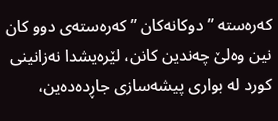کەرەستە ” دوکانەکان ” کەرەستەی دوو کان نین وەلێ چەندین کانن، لێرەیشدا نەزانینی کورد لە بواری پیشەسازی جاڕدەدەین،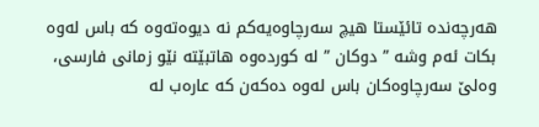هەرچەندە تائێستا هیچ سەرچاوەیەکم نە دیوەتەوە کە باس لەوە بکات ئەم وشە ” دوکان ” لە کوردەوە هاتبێتە نێو زمانی فارسی، وەلێ سەرچاوەکان باس لەوە دەکەن کە عارەب لە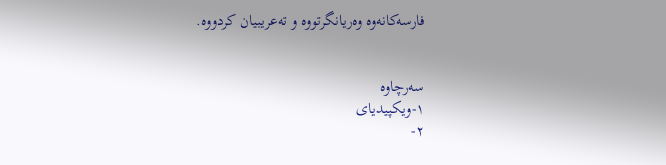فارسەکانەوە وەریانگرتووە و تەعریبیان کردووە.


سەرچاوە
١-ويکپيديای
٢-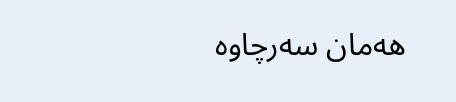هەمان سەرچاوە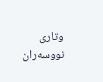وتاری نووسەران